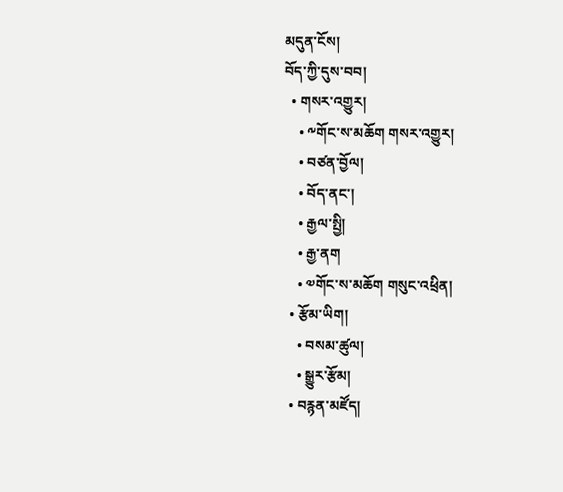མདུན་ངོས།
བོད་ཀྱི་དུས་བབ།
  • གསར་འགྱུར།
    • ༸གོང་ས་མཆོག གསར་འགྱུར།
    • བཙན་བྱོལ།
    • བོད་ནང་།
    • རྒྱལ་སྤྱི།
    • རྒྱ་ནག
    • ༧གོང་ས་མཆོག གསུང་འཕྲིན།
  • རྩོམ་ཡིག།
    • བསམ་ཚུལ།
    • སྒྱུར་རྩོམ།
  • བརྙན་མཛོད།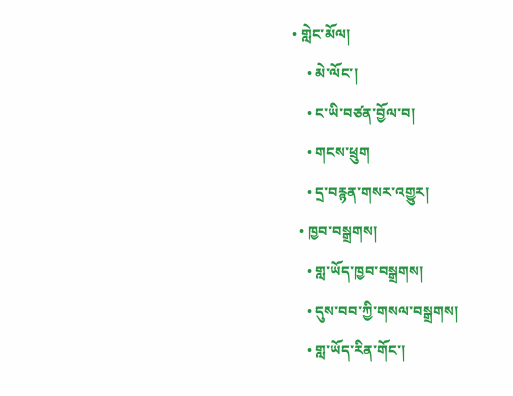• གླེང་མོལ།
    • མེ་ལོང་།
    • ང་ཡི་བཙན་བྱོལ་བ།
    • གངས་ཕྲུག
    • དྲ་བརྙན་གསར་འགྱུར།
  • ཁྱབ་བསྒྲགས།
    • གླ་ཡོད་ཁྱབ་བསྒྲགས།
    • དུས་བབ་ཀྱི་གསལ་བསྒྲགས།
    • གླ་ཡོད་རིན་གོང་།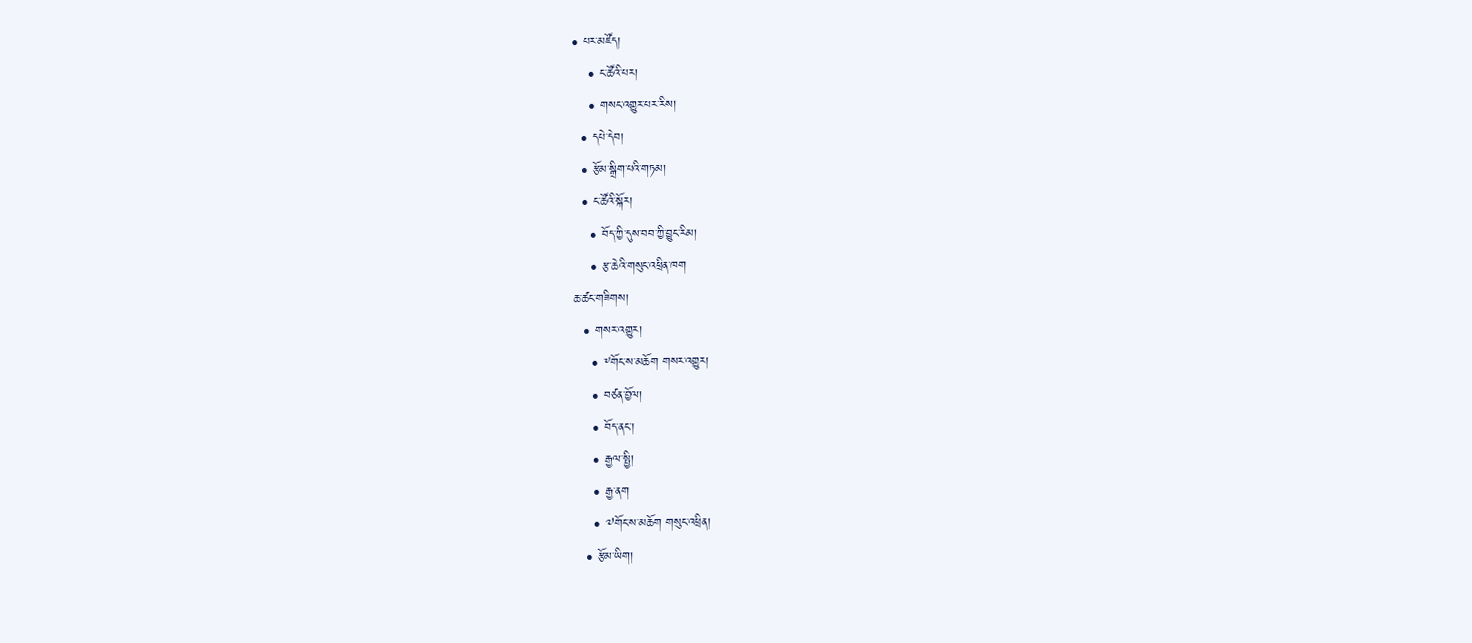• པར་མཛོད།
    • ང་ཚོའི་པར།
    • གསང་འགྱུར་པར་རིས།
  • དཔེ་དེབ།
  • རྩོམ་སྒྲིག་པའི་གཏམ།
  • ང་ཚོའི་སྐོར།
    • བོད་ཀྱི་དུས་བབ་ཀྱི་བྱུང་རིམ།
    • རྩ་ཆེའི་གསུང་འཕྲིན་ཁག
ཆ་ཚང་གཟིགས།
  • གསར་འགྱུར།
    • ༸གོང་ས་མཆོག གསར་འགྱུར།
    • བཙན་བྱོལ།
    • བོད་ནང་།
    • རྒྱལ་སྤྱི།
    • རྒྱ་ནག
    • ༧གོང་ས་མཆོག གསུང་འཕྲིན།
  • རྩོམ་ཡིག།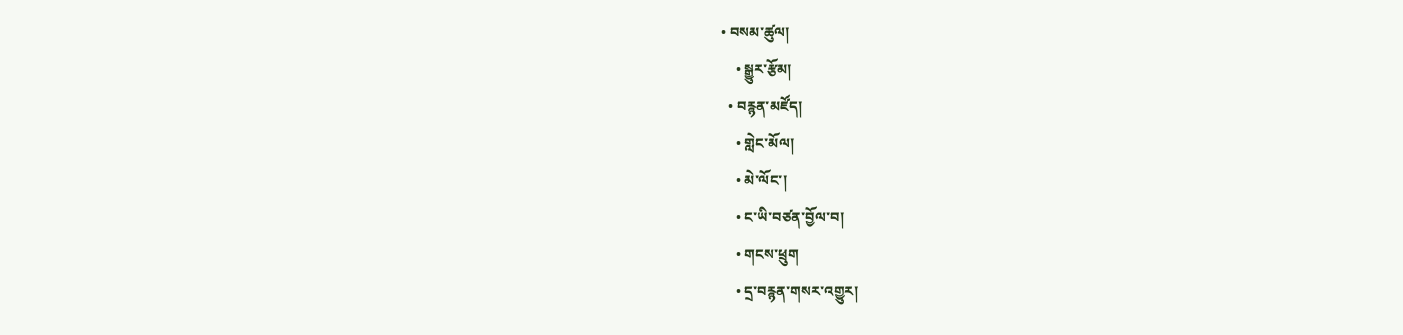• བསམ་ཚུལ།
    • སྒྱུར་རྩོམ།
  • བརྙན་མཛོད།
    • གླེང་མོལ།
    • མེ་ལོང་།
    • ང་ཡི་བཙན་བྱོལ་བ།
    • གངས་ཕྲུག
    • དྲ་བརྙན་གསར་འགྱུར།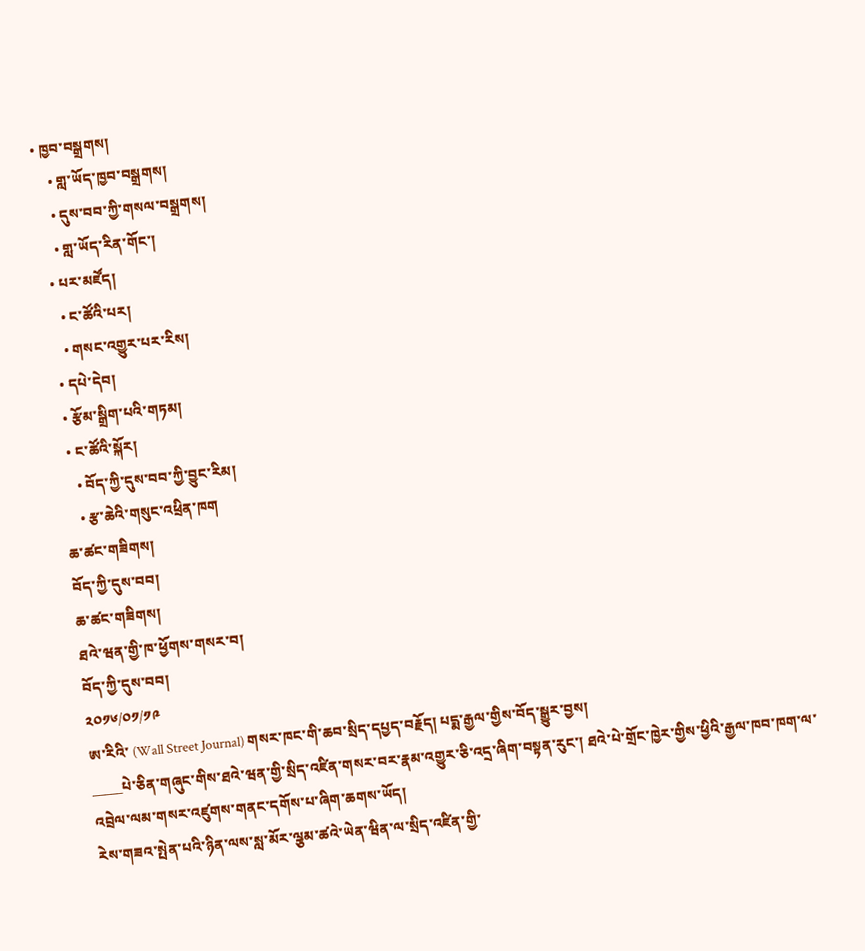• ཁྱབ་བསྒྲགས།
    • གླ་ཡོད་ཁྱབ་བསྒྲགས།
    • དུས་བབ་ཀྱི་གསལ་བསྒྲགས།
    • གླ་ཡོད་རིན་གོང་།
  • པར་མཛོད།
    • ང་ཚོའི་པར།
    • གསང་འགྱུར་པར་རིས།
  • དཔེ་དེབ།
  • རྩོམ་སྒྲིག་པའི་གཏམ།
  • ང་ཚོའི་སྐོར།
    • བོད་ཀྱི་དུས་བབ་ཀྱི་བྱུང་རིམ།
    • རྩ་ཆེའི་གསུང་འཕྲིན་ཁག
ཆ་ཚང་གཟིགས།
བོད་ཀྱི་དུས་བབ།
ཆ་ཚང་གཟིགས།
ཐའེ་ཝན་གྱི་ཁ་ཕྱོགས་གསར་བ།
བོད་ཀྱི་དུས་བབ།
༢༠༡༦/༠༡/༡༩
ཨ་རིའི་ (Wall Street Journal) གསར་ཁང་གི་ཆབ་སྲིད་དཔྱད་བརྗོད། པདྨ་རྒྱལ་གྱིས་བོད་སྒྱུར་བྱས།
_____པེ་ཅིན་གཞུང་གིས་ཐའེ་ཝན་གྱི་སྲིད་འཛིན་གསར་བར་རྣམ་འགྱུར་ཅི་འདྲ་ཞིག་བསྟན་རུང་། ཐའེ་པེ་གྲོང་ཁྱེར་གྱིས་ཕྱིའི་རྒྱལ་ཁབ་ཁག་ལ་འབྲེལ་ལམ་གསར་འཛུགས་གནང་དགོས་པ་ཞིག་ཆགས་ཡོད།
རེས་གཟའ་སྤེན་པའི་ཉིན་ལས་སླ་མོར་ལྕམ་ཚའེ་ཡེན་ཝིན་ལ་སྲིད་འཛིན་གྱི་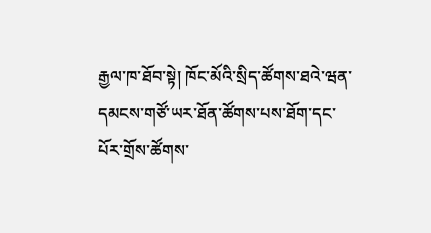རྒྱལ་ཁ་ཐོབ་སྟེ། ཁོང་མོའི་སྲིད་ཚོགས་ཐའེ་ཝན་དམངས་གཙོ་ཡར་ཐོན་ཚོགས་པས་ཐོག་དང་པོར་གྲོས་ཚོགས་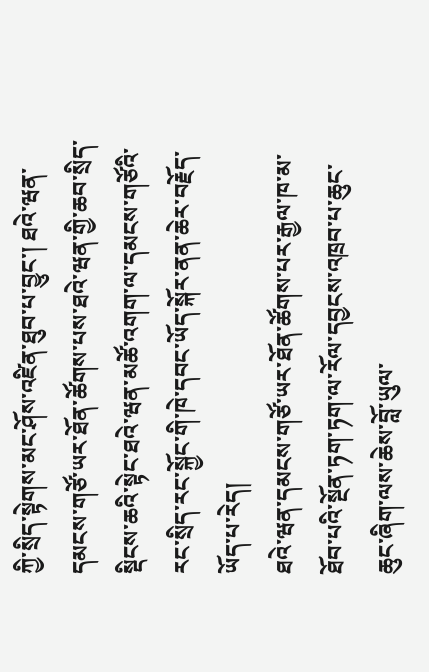ཀྱི་སྲིད་སྟེགས་མང་ཤོས་འཛིན་ཐུབ་པ་བྱུང་། ཐའེ་ཝན་དམངས་གཙོ་ཡར་ཐོན་ཚོགས་པས་ཐའེ་ཝན་གྱི་ཆབ་སྲིད་སྡིངས་ཆའི་སྟེང་ཐའེ་ཝན་མཚོ་འགག་ལ་དམངས་གཙོའི་རང་སྲིད་རང་སྐྱོང་གི་ཁེ་དབང་ཡོད་སྐོར་ནན་ཆེར་བརྗོད་ཡོད་པ་རེད།
ཐའེ་ཝན་དམངས་གཙོ་ཡར་ཐོན་ཚོགས་པར་རྒྱལ་ཁ་མ་ཐོབ་པའི་སྔོན་ཏག་ཏག་ལ་རོལ་དབྱངས་འཁྲབ་པ་ཆུང་ཆུང་ཞིག་ལས་ཆེས་བློ་ཡུལ་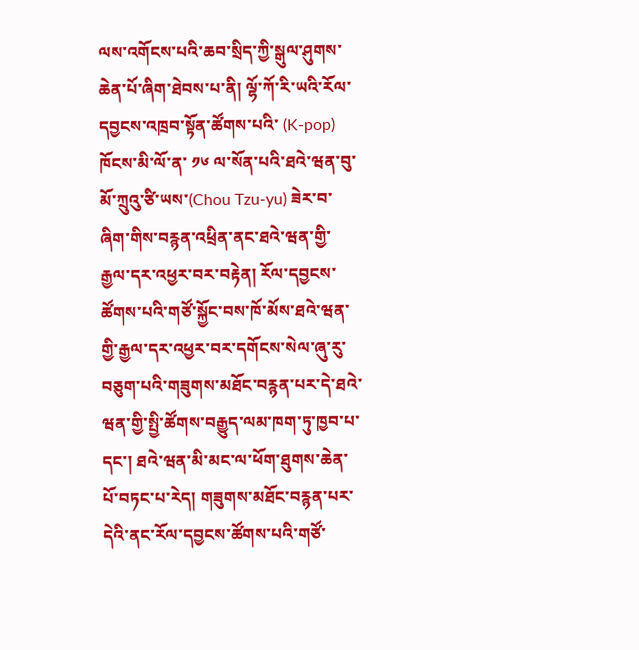ལས་འགོངས་པའི་ཆབ་སྲིད་ཀྱི་སྒུལ་ཤུགས་ཆེན་པོ་ཞིག་ཐེབས་པ་ནི། ལྷོ་ཀོ་རི་ཡའི་རོལ་དབྱངས་འཁྲབ་སྟོན་ཚོགས་པའི་ (K-pop) ཁོངས་མི་ལོ་ན་ ༡༦ ལ་སོན་པའི་ཐའེ་ཝན་བུ་མོ་ཀྲུའུ་ཙི་ཡས་(Chou Tzu-yu) ཟེར་བ་ཞིག་གིས་བརྙན་འཕྲིན་ནང་ཐའེ་ཝན་གྱི་རྒྱལ་དར་འཕྱར་བར་བརྟེན། རོལ་དབྱངས་ཚོགས་པའི་གཙོ་སྐྱོང་བས་ཁོ་མོས་ཐའེ་ཝན་གྱི་རྒྱལ་དར་འཕྱར་བར་དགོངས་སེལ་ཞུ་རུ་བཅུག་པའི་གཟུགས་མཐོང་བརྙན་པར་དེ་ཐའེ་ཝན་གྱི་སྤྱི་ཚོགས་བརྒྱུད་ལམ་ཁག་ཏུ་ཁྱབ་པ་དང་། ཐའེ་ཝན་མི་མང་ལ་ཕོག་ཐུགས་ཆེན་པོ་བཏང་པ་རེད། གཟུགས་མཐོང་བརྙན་པར་དེའི་ནང་རོལ་དབྱངས་ཚོགས་པའི་གཙོ་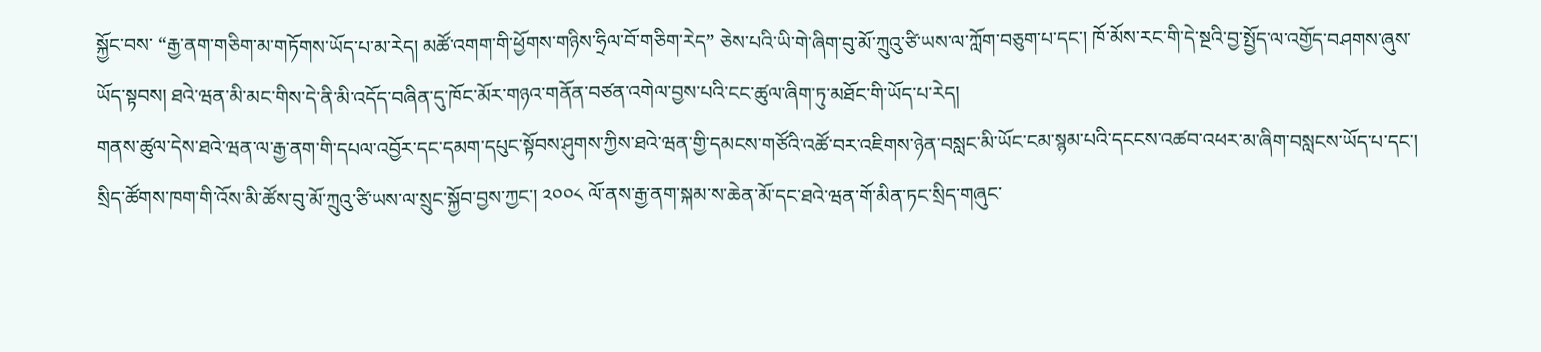སྐྱོང་བས་ “རྒྱ་ནག་གཅིག་མ་གཏོགས་ཡོད་པ་མ་རེད། མཚོ་འགག་གི་ཕྱོགས་གཉིས་ཧྲིལ་བོ་གཅིག་རེད” ཅེས་པའི་ཡི་གེ་ཞིག་བུ་མོ་ཀྲུའུ་ཙི་ཡས་ལ་ཀློག་བཅུག་པ་དང་། ཁོ་མོས་རང་གི་དེ་སྔའི་བྱ་སྤྱོད་ལ་འགྱོད་བཤགས་ཞུས་ཡོད་སྟབས། ཐའེ་ཝན་མི་མང་གིས་དེ་ནི་མི་འདོད་བཞིན་དུ་ཁོང་མོར་གཉའ་གནོན་བཙན་འགེལ་བྱས་པའི་ངང་ཚུལ་ཞིག་ཏུ་མཐོང་གི་ཡོད་པ་རེད།
གནས་ཚུལ་དེས་ཐའེ་ཝན་ལ་རྒྱ་ནག་གི་དཔལ་འབྱོར་དང་དམག་དཔུང་སྟོབས་ཤུགས་ཀྱིས་ཐའེ་ཝན་གྱི་དམངས་གཙོའི་འཚོ་བར་འཇིགས་ཉེན་བསླང་མི་ཡོང་ངམ་སྙམ་པའི་དངངས་འཚབ་འཕར་མ་ཞིག་བསླངས་ཡོད་པ་དང་། སྲིད་ཚོགས་ཁག་གི་འོས་མི་ཚོས་བུ་མོ་ཀྲུའུ་ཙི་ཡས་ལ་སྲུང་སྐྱོབ་བྱས་ཀྱང་། ༢༠༠༨ ལོ་ནས་རྒྱ་ནག་སྐམ་ས་ཆེན་མོ་དང་ཐའེ་ཝན་གོ་མིན་ཏང་སྲིད་གཞུང་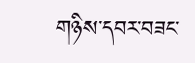གཉིས་དབར་བཟང་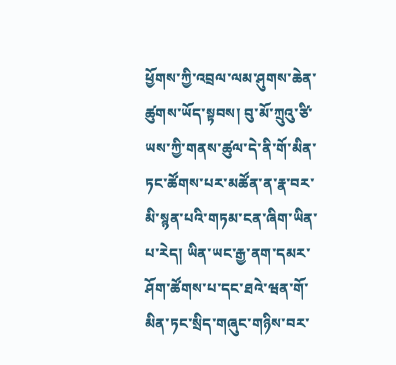ཕྱོགས་ཀྱི་འབྲལ་ལམ་ཤུགས་ཆེན་ཚུགས་ཡོད་སྟབས། བུ་མོ་ཀྲུའུ་ཙི་ཡས་ཀྱི་གནས་ཚུལ་དེ་ནི་གོ་མིན་ཏང་ཚོགས་པར་མཚོན་ན་རྣ་བར་མི་སྙན་པའི་གཏམ་ངན་ཞིག་ཡིན་པ་རེད། ཡིན་ཡང་རྒྱ་ནག་དམར་ཤོག་ཚོགས་པ་དང་ཐའེ་ཝན་གོ་མིན་ཏང་སྲིད་གཞུང་གཉིས་བར་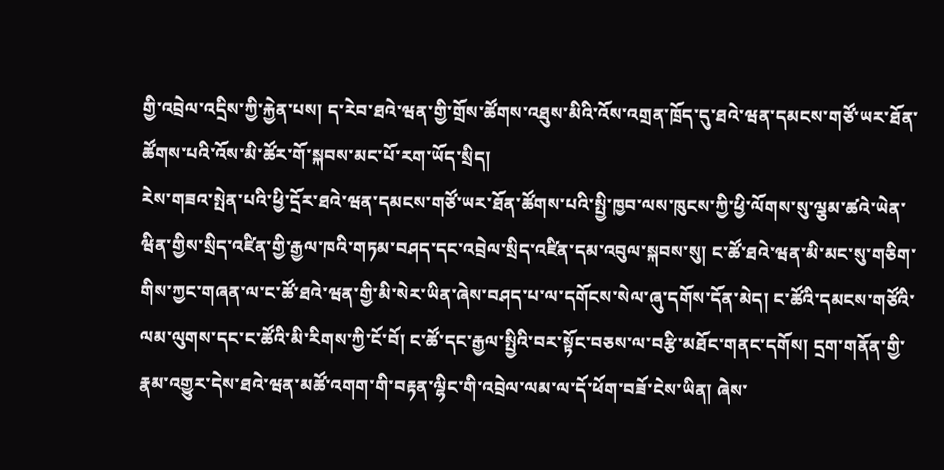གྱི་འབྲེལ་འདྲིས་ཀྱི་རྐྱེན་པས། ད་རེབ་ཐའེ་ཝན་གྱི་གྲོས་ཚོགས་འཐུས་མིའི་འོས་འགྲན་ཁྲོད་དུ་ཐའེ་ཝན་དམངས་གཙོ་ཡར་ཐོན་ཚོགས་པའི་འོས་མི་ཚོར་གོ་སྐབས་མང་པོ་རག་ཡོད་སྲིད།
རེས་གཟའ་སྤེན་པའི་ཕྱི་དྲོར་ཐའེ་ཝན་དམངས་གཙོ་ཡར་ཐོན་ཚོགས་པའི་སྤྱི་ཁྱབ་ལས་ཁུངས་ཀྱི་ཕྱི་ལོགས་སུ་ལྕམ་ཚའེ་ཡེན་ཝིན་གྱིས་སྲིད་འཛིན་གྱི་རྒྱལ་ཁའི་གཏམ་བཤད་དང་འབྲེལ་སྲིད་འཛིན་དམ་འབུལ་སྐབས་སུ། ང་ཚོ་ཐའེ་ཝན་མི་མང་སུ་གཅིག་གིས་ཀྱང་གཞན་ལ་ང་ཚོ་ཐའེ་ཝན་གྱི་མི་སེར་ཡིན་ཞེས་བཤད་པ་ལ་དགོངས་སེལ་ཞུ་དགོས་དོན་མེད། ང་ཚོའི་དམངས་གཙོའི་ལམ་ལུགས་དང་ང་ཚོའི་མི་རིགས་ཀྱི་ངོ་བོ། ང་ཚོ་དང་རྒྱལ་སྤྱིའི་བར་སྟོང་བཅས་ལ་བརྩི་མཐོང་གནང་དགོས། དྲག་གནོན་གྱི་རྣམ་འགྱུར་དེས་ཐའེ་ཝན་མཚོ་འགག་གི་བརྟན་ལྷིང་གི་འབྲེལ་ལམ་ལ་དོ་ཕོག་བཟོ་ངེས་ཡིན། ཞེས་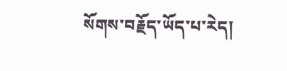སོགས་བརྗོད་ཡོད་པ་རེད།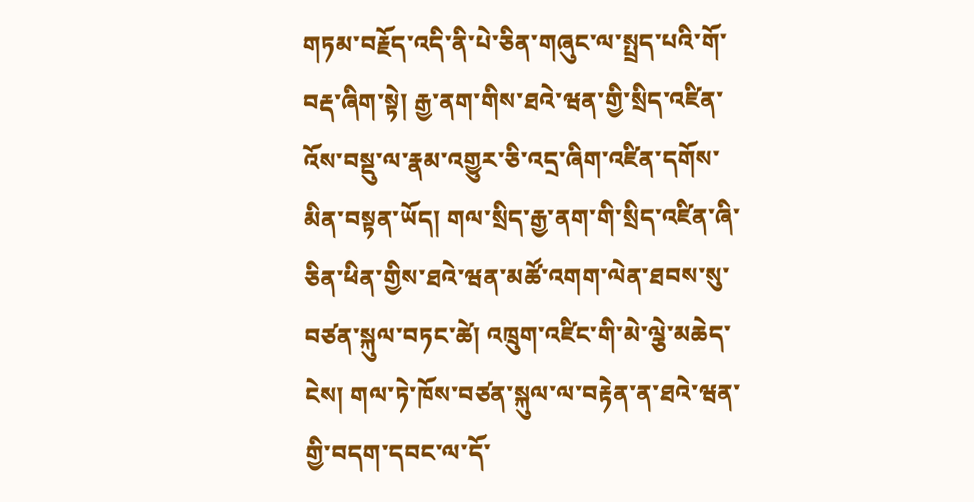གཏམ་བརྗོད་འདི་ནི་པེ་ཅིན་གཞུང་ལ་སྤྲད་པའི་གོ་བརྡ་ཞིག་སྟེ། རྒྱ་ནག་གིས་ཐའེ་ཝན་གྱི་སྲིད་འཛིན་འོས་བསྡུ་ལ་རྣམ་འགྱུར་ཅི་འདྲ་ཞིག་འཛིན་དགོས་མིན་བསྟན་ཡོད། གལ་སྲིད་རྒྱ་ནག་གི་སྲིད་འཛིན་ཞི་ཅིན་ཕིན་གྱིས་ཐའེ་ཝན་མཚོ་འགག་ལེན་ཐབས་སུ་བཙན་སྐུལ་བཏང་ཚེ། འཁྲུག་འཛིང་གི་མེ་ལྕེ་མཆེད་ངེས། གལ་ཏེ་ཁོས་བཙན་སྐུལ་ལ་བརྟེན་ན་ཐའེ་ཝན་གྱི་བདག་དབང་ལ་དོ་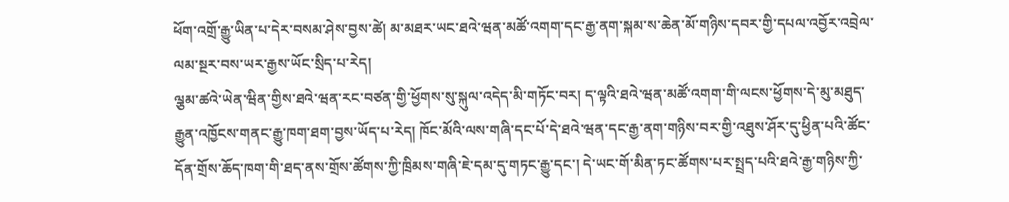ཕོག་འགྲོ་རྒྱུ་ཡིན་པ་དེར་བསམ་ཤེས་བྱས་ཚེ། མ་མཐར་ཡང་ཐའེ་ཝན་མཚོ་འགག་དང་རྒྱ་ནག་སྐམ་ས་ཆེན་མོ་གཉིས་དབར་གྱི་དཔལ་འབྱོར་འབྲེལ་ལམ་སྔར་བས་ཡར་རྒྱས་ཡོང་སྲིད་པ་རེད།
ལྕམ་ཚའེ་ཡེན་ཝིན་གྱིས་ཐའེ་ཝན་རང་བཙན་གྱི་ཕྱོགས་སུ་སྐུལ་འདེད་མི་གཏོང་བར། ད་ལྟའི་ཐའེ་ཝན་མཚོ་འགག་གི་ལངས་ཕྱོགས་དེ་མུ་མཐུད་རྒྱུན་འཁྱོངས་གནང་རྒྱུ་ཁག་ཐག་བྱས་ཡོད་པ་རེད། ཁོང་མོའི་ལས་གཞི་དང་པོ་དེ་ཐའེ་ཝན་དང་རྒྱ་ནག་གཉིས་བར་གྱི་འཐུས་ཤོར་དུ་ཕྱིན་པའི་ཚོང་དོན་གྲོས་ཆོད་ཁག་གི་ཐད་ནས་གྲོས་ཚོགས་ཀྱི་ཁྲིམས་གཞི་ཇེ་དམ་དུ་གཏང་རྒྱུ་དང་། དེ་ཡང་གོ་མིན་ཏང་ཚོགས་པར་སྤྲད་པའི་ཐའེ་རྒྱ་གཉིས་ཀྱི་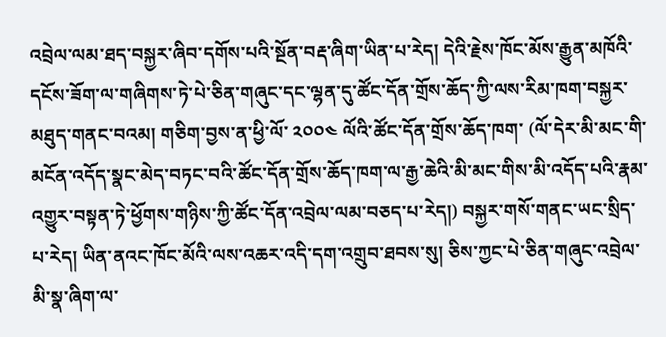འབྲེལ་ལམ་ཐད་བསྐྱར་ཞིབ་དགོས་པའི་སྔོན་བརྡ་ཞིག་ཡིན་པ་རེད། དེའི་རྗེས་ཁོང་མོས་རྒྱུན་མཁོའི་དངོས་ཟོག་ལ་གཞིགས་ཏེ་པེ་ཅིན་གཞུང་དང་ལྷན་དུ་ཚོང་དོན་གྲོས་ཆོད་ཀྱི་ལས་རིམ་ཁག་བསྐྱར་མཐུད་གནང་བའམ། གཅིག་བྱས་ན་ཕྱི་ལོ་ ༢༠༠༤ ལོའི་ཚོང་དོན་གྲོས་ཆོད་ཁག་ (ལོ་དེར་མི་མང་གི་མངོན་འདོད་སྣང་མེད་བཏང་བའི་ཚོང་དོན་གྲོས་ཆོད་ཁག་ལ་རྒྱ་ཆེའི་མི་མང་གིས་མི་འདོད་པའི་རྣམ་འགྱུར་བསྟན་ཏེ་ཕྱོགས་གཉིས་ཀྱི་ཚོང་དོན་འབྲེལ་ལམ་བཅད་པ་རེད།) བསྐྱར་གསོ་གནང་ཡང་སྲིད་པ་རེད། ཡིན་ནའང་ཁོང་མོའི་ལས་འཆར་འདི་དག་འགྲུབ་ཐབས་སུ། ཅིས་ཀྱང་པེ་ཅིན་གཞུང་འབྲེལ་མི་སྣ་ཞིག་ལ་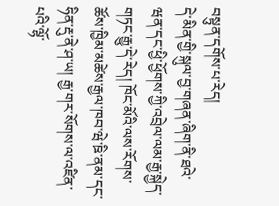བསྟུན་དགོས་པ་རེད།
དེ་མིན་གྱི་སྐུལ་བྱ་གཞན་ཞིག་ནི་ཐའེ་ཝན་དང་ཕྱི་ཕྱོགས་ཀྱི་འབྲེལ་ལམ་རྒྱ་སྐྱེད་གཏང་རྒྱུ་དེ་རེད། ཁོང་མོའི་ལས་རོགས་ཚོས་ཁྱིམ་མཚེས་རྒྱལ་ཁབ་ཝེ་ཋི་ནམ་དང་ཧིན་རྡུ་ནེ་ཤ་ཡ། རྒྱ་གར་སོགས་ལ་འཛིན་པའི་ལྷོ་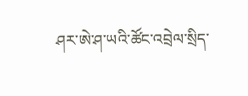ཤར་ཨེ་ཤ་ཡའི་ཚོང་འབྲེལ་སྲིད་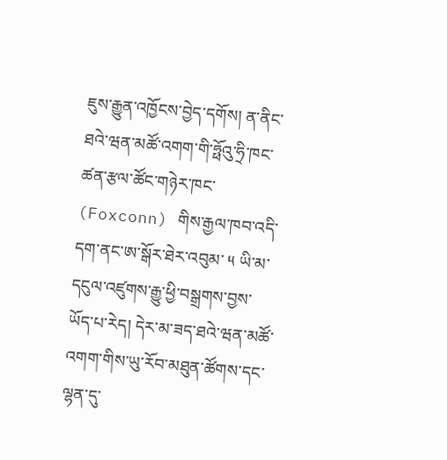ཇུས་རྒྱུན་འཁྱོངས་བྱེད་དགོས། ན་ནིང་ཐའེ་ཝན་མཚོ་འགག་གི་ཧྥོའུ་ཧྲི་ཁང་ཚན་རྩལ་ཚོང་གཉེར་ཁང་ (Foxconn) གིས་རྒྱལ་ཁབ་འདི་དག་ནང་ཨ་སྒོར་ཐེར་འབུམ་ ༥ ཡི་མ་དངུལ་འཛུགས་རྒྱུ་ཕྱི་བསྒྲགས་བྱས་ཡོད་པ་རེད། དེར་མ་ཟད་ཐའེ་ཝན་མཚོ་འགག་གིས་ཡུ་རོབ་མཐུན་ཚོགས་དང་ལྷན་དུ་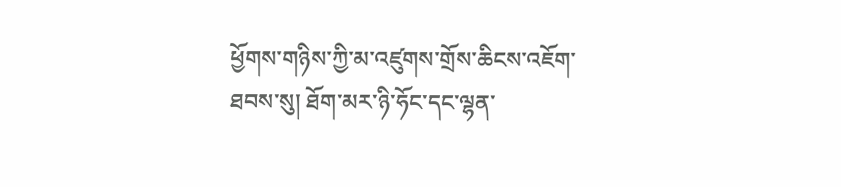ཕྱོགས་གཉིས་ཀྱི་མ་འཛུགས་གྲོས་ཆིངས་འཇོག་ཐབས་སུ། ཐོག་མར་ཉི་ཧོང་དང་ལྷན་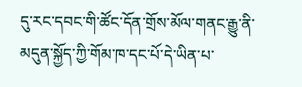དུ་རང་དབང་གི་ཚོང་དོན་གྲོས་མོལ་གནང་རྒྱུ་ནི་མདུན་སྐྱོད་ཀྱི་གོམ་ཁ་དང་པོ་དེ་ཡིན་པ་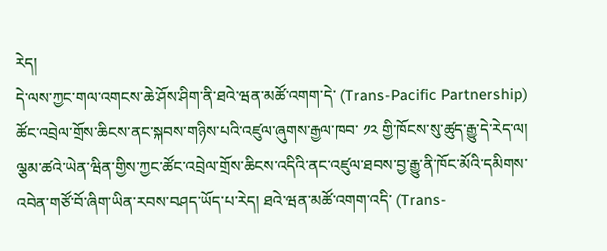རེད།
དེ་ལས་ཀྱང་གལ་འགངས་ཆེ་ཤོས་ཤིག་ནི་ཐའེ་ཝན་མཚོ་འགག་དེ་ (Trans-Pacific Partnership) ཚོང་འབྲེལ་གྲོས་ཆིངས་ནང་སྐབས་གཉིས་པའི་འཛུལ་ཞུགས་རྒྱལ་ཁབ་ ༡༢ གྱི་ཁོངས་སུ་ཚུད་རྒྱུ་དེ་རེད་ལ། ལྕམ་ཚའེ་ཡེན་ཝིན་གྱིས་ཀྱང་ཚོང་འབྲེལ་གྲོས་ཆིངས་འདིའི་ནང་འཛུལ་ཐབས་བྱ་རྒྱུ་ནི་ཁོང་མོའི་དམིགས་འབེན་གཙོ་བོ་ཞིག་ཡིན་རབས་བཤད་ཡོད་པ་རེད། ཐའེ་ཝན་མཚོ་འགག་འདི་ (Trans-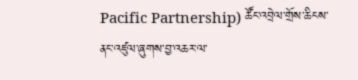Pacific Partnership) ཚོང་འབྲེལ་གྲོས་ཆིངས་ནང་འཛུལ་ཞུགས་བྱ་འཆར་ལ་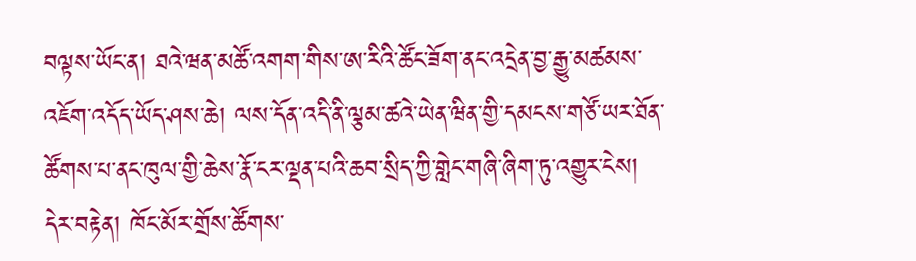བལྟས་ཡོང་ན། ཐའེ་ཝན་མཚོ་འགག་གིས་ཨ་རིའི་ཚོང་ཟོག་ནང་འདྲེན་བྱ་རྒྱུ་མཚམས་འཇོག་འདོད་ཡོད་ཤས་ཆེ། ལས་དོན་འདི་ནི་ལྕམ་ཚའེ་ཡེན་ཝིན་གྱི་དམངས་གཙོ་ཡར་ཐོན་ཚོགས་པ་ནང་ཁུལ་གྱི་ཆེས་རྣོ་ངར་ལྡན་པའི་ཆབ་སྲིད་ཀྱི་གླེང་གཞི་ཞིག་ཏུ་འགྱུར་ངེས། དེར་བརྟེན། ཁོང་མོར་གྲོས་ཚོགས་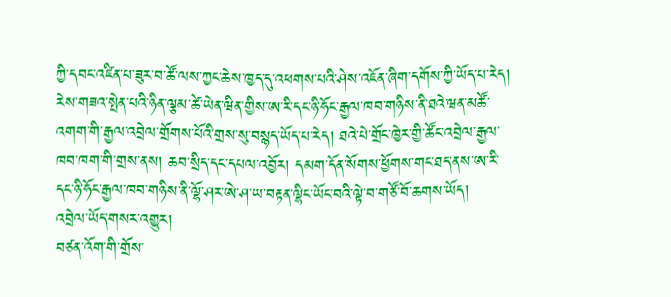ཀྱི་དབང་འཛིན་པ་ཟུར་བ་ཚོ་ལས་ཀྱང་ཆེས་ཁྱད་དུ་འཕགས་པའི་ཤེས་འཇོན་ཞིག་དགོས་ཀྱི་ཡོད་པ་རེད།
རེས་གཟའ་སྤེན་པའི་ཉིན་ལྕམ་ཚེ་ཡེན་ཝིན་གྱིས་ཨ་རི་དང་ཉི་ཧོང་རྒྱལ་ཁབ་གཉིས་ནི་ཐའེ་ཝན་མཚོ་འགག་གི་རྒྱལ་འབྲེལ་གྲོགས་པོའི་གྲས་སུ་བསྙད་ཡོད་པ་རེད། ཐའེ་པེ་གྲོང་ཁྱེར་གྱི་ཚོང་འབྲེལ་རྒྱལ་ཁབ་ཁག་གི་གྲས་ནས། ཆབ་སྲིད་དང་དཔལ་འབྱོར། དམག་དོན་སོགས་ཕྱོགས་གང་ཐད་ནས་ཨ་རི་དང་ཉི་ཧོང་རྒྱལ་ཁབ་གཉིས་ནི་ལྷོ་ཤར་ཨེ་ཤ་ཡ་བརྟན་ལྷིང་ཡོང་བའི་ལྟེ་བ་གཙོ་བོ་ཆགས་ཡོད།
འབྲེལ་ཡོད་གསར་འགྱུར།
བཙན་འོག་གི་གྲོས་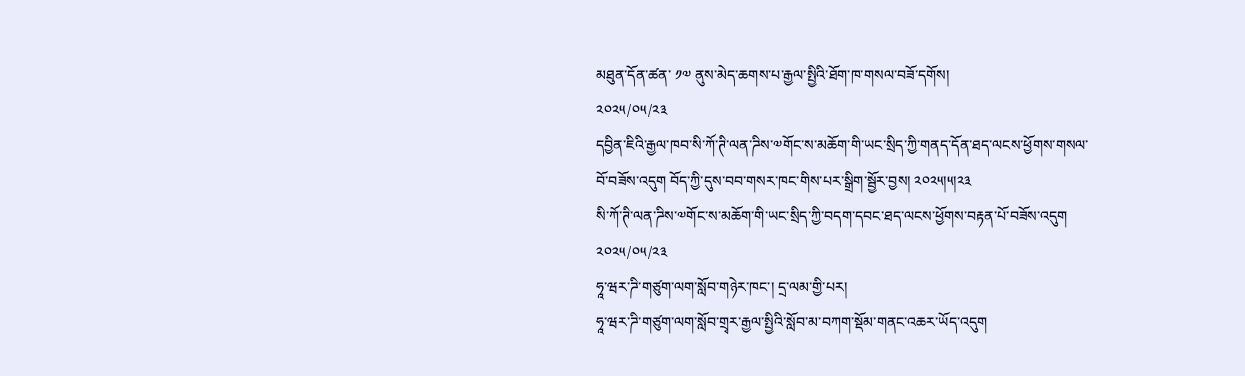མཐུན་དོན་ཚན་ ༡༧ ནུས་མེད་ཆགས་པ་རྒྱལ་སྤྱིའི་ཐོག་ཁ་གསལ་བཟོ་དགོས།
༢༠༢༥/༠༥/༢༣
དབྱིན་ཇིའི་རྒྱལ་ཁབ་སི་ཀོ་ཊི་ལན་ཌིས་༧གོང་ས་མཆོག་གི་ཡང་སྲིད་ཀྱི་གནད་དོན་ཐད་ལངས་ཕྱོགས་གསལ་བོ་བཟོས་འདུག བོད་ཀྱི་དུས་བབ་གསར་ཁང་གིས་པར་སྒྲིག་སྦྱོར་བྱས། ༢༠༢༥།༥།༢༣
སི་ཀོ་ཊི་ལན་ཌིས་༧གོང་ས་མཆོག་གི་ཡང་སྲིད་ཀྱི་བདག་དབང་ཐད་ལངས་ཕྱོགས་བརྟན་པོ་བཟོས་འདུག
༢༠༢༥/༠༥/༢༣
ཧཱ་ཝར་ཌི་གཙུག་ལག་སློབ་གཉེར་ཁང་། དྲ་ལམ་གྱི་པར།
ཧཱ་ཝར་ཌི་གཙུག་ལག་སློབ་གྲྭར་རྒྱལ་སྤྱིའི་སློབ་མ་བཀག་སྡོམ་གནང་འཆར་ཡོད་འདུག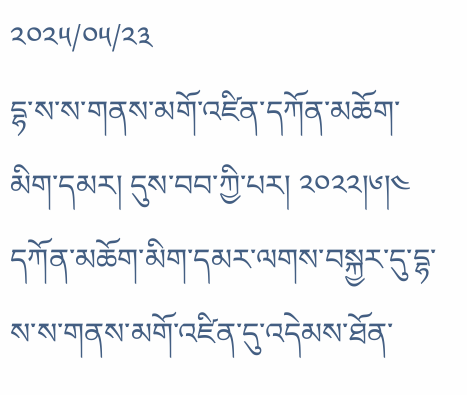༢༠༢༥/༠༥/༢༣
དྷ་ས་ས་གནས་མགོ་འཛིན་དཀོན་མཆོག་མིག་དམར། དུས་བབ་ཀྱི་པར། ༢༠༢༢།༦།༤
དཀོན་མཆོག་མིག་དམར་ལགས་བསྐྱར་དུ་དྷ་ས་ས་གནས་མགོ་འཛིན་དུ་འདེམས་ཐོན་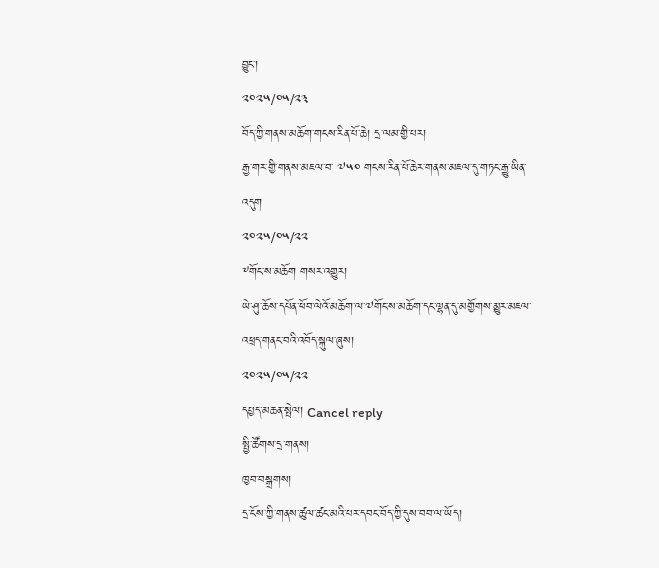བྱུང་།
༢༠༢༥/༠༥/༢༣
བོད་ཀྱི་གནས་མཆོག་གངས་རིན་པོ་ཆེ། དྲ་ལམ་གྱི་པར།
རྒྱ་གར་གྱི་གནས་མཇལ་བ་ ༧༥༠ གངས་རིན་པོ་ཆེར་གནས་མཇལ་དུ་གཏང་རྒྱུ་ཡིན་འདུག
༢༠༢༥/༠༥/༢༢
༸གོང་ས་མཆོག གསར་འགྱུར།
ཡེ་ཤུ་ཆོས་དཔོན་ཕོབ་ལེའོ་མཆོག་ལ་༧གོང་ས་མཆོག་དང་ལྷན་དུ་མགྱོགས་མྱུར་མཇལ་འཕྲད་གནང་བའི་འབོད་སྐུལ་ཞུས།
༢༠༢༥/༠༥/༢༢
དཔྱད་མཆན་སྤེལ། Cancel reply
སྤྱི་ཚོགས་དྲ་གནས།
ཁྱབ་བསྒྲགས།
དྲ་ངོས་ཀྱི་གནས་ཚུལ་ཚང་མའི་པར་དབང་བོད་ཀྱི་དུས་བབ་ལ་ཡོད།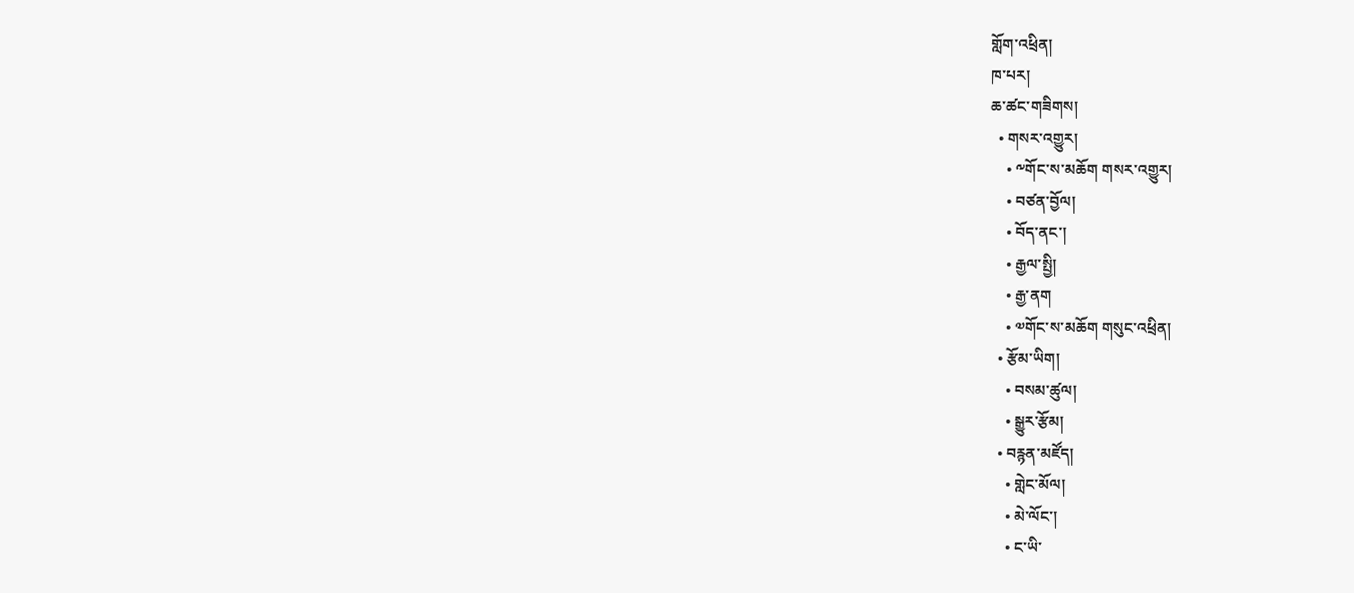གློག་འཕྲིན།
ཁ་པར།
ཆ་ཚང་གཟིགས།
  • གསར་འགྱུར།
    • ༸གོང་ས་མཆོག གསར་འགྱུར།
    • བཙན་བྱོལ།
    • བོད་ནང་།
    • རྒྱལ་སྤྱི།
    • རྒྱ་ནག
    • ༧གོང་ས་མཆོག གསུང་འཕྲིན།
  • རྩོམ་ཡིག།
    • བསམ་ཚུལ།
    • སྒྱུར་རྩོམ།
  • བརྙན་མཛོད།
    • གླེང་མོལ།
    • མེ་ལོང་།
    • ང་ཡི་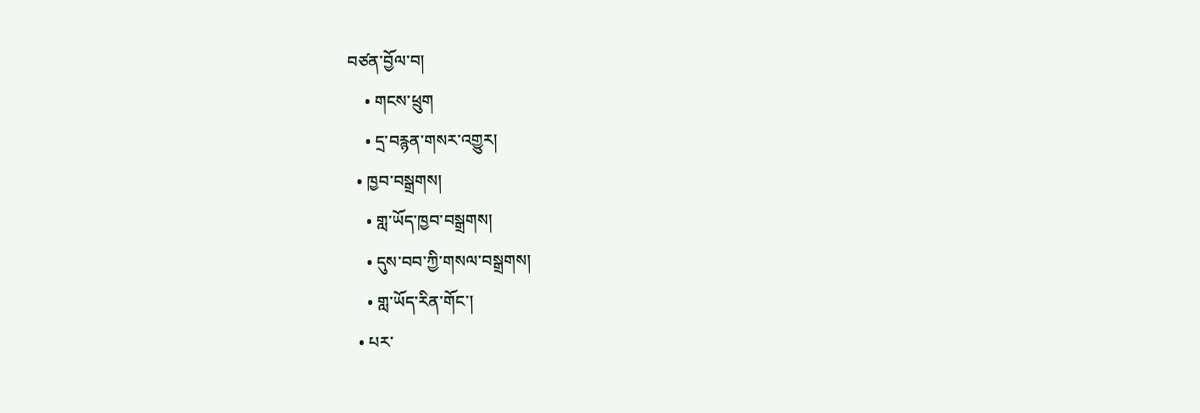བཙན་བྱོལ་བ།
    • གངས་ཕྲུག
    • དྲ་བརྙན་གསར་འགྱུར།
  • ཁྱབ་བསྒྲགས།
    • གླ་ཡོད་ཁྱབ་བསྒྲགས།
    • དུས་བབ་ཀྱི་གསལ་བསྒྲགས།
    • གླ་ཡོད་རིན་གོང་།
  • པར་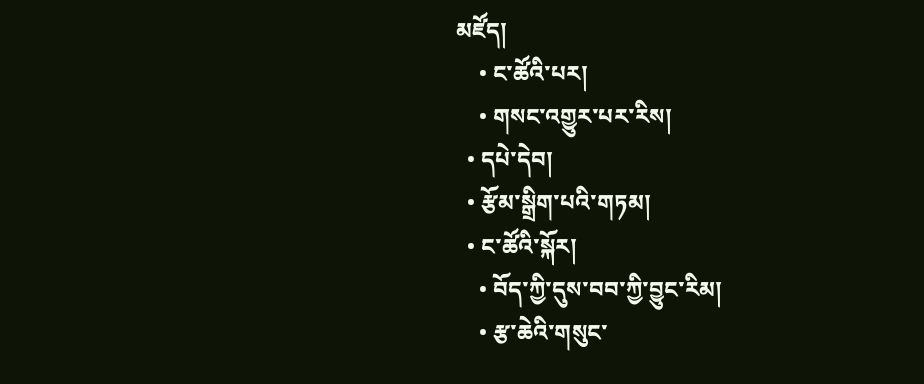མཛོད།
    • ང་ཚོའི་པར།
    • གསང་འགྱུར་པར་རིས།
  • དཔེ་དེབ།
  • རྩོམ་སྒྲིག་པའི་གཏམ།
  • ང་ཚོའི་སྐོར།
    • བོད་ཀྱི་དུས་བབ་ཀྱི་བྱུང་རིམ།
    • རྩ་ཆེའི་གསུང་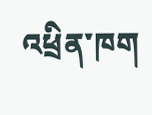འཕྲིན་ཁག